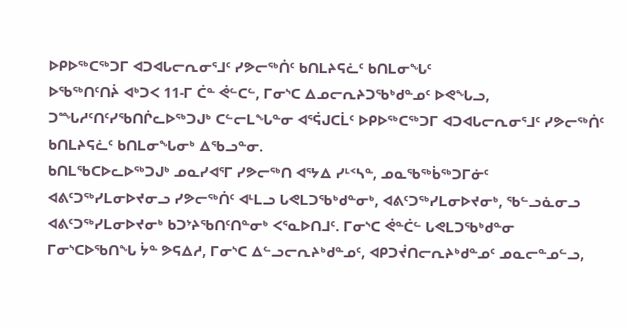ᐅᑭᐅᖅᑕᖅᑐᒥ ᐊᑐᐊᒐᓕᕆᓂᕐᒧᑦ ᓯᕗᓕᖅᑏᑦ ᑲᑎᒪᔨᕋᓛᑦ ᑲᑎᒪᓂᖓᑦ
ᐅᖃᖅᑎᑦᑎᔩ ᐊᒃᑐᐸ 11-ᒥ ᑖᓐ ᕚᓪᑕᓪ, ᒥᓂᔅᑕ ᐃᓄᓕᕆᔨᑐᖃᒃᑯᓐᓄᑦ ᐅᕙᖓᓗ, ᑐᙵᓱᑦᑎᑦᓯᖃᑎᒌᓚᐅᖅᑐᒍᒃ ᑕᓪᓕᒪᖓᓐᓂ ᐊᕐᕌᒍᑕᒫᑦ ᐅᑭᐅᖅᑕᖅᑐᒥ ᐊᑐᐊᒐᓕᕆᓂᕐᒧᑦ ᓯᕗᓕᖅᑏᑦ ᑲᑎᒪᔨᕋᓛᑦ ᑲᑎᒪᓂᖓᓂᒃ ᐃᖃᓗᓐᓂ.
ᑲᑎᒪᖃᑕᐅᓚᐅᖅᑐᒍᒃ ᓄᓇᓯᐊᕐᒥ ᓯᕗᓕᖅᑎ ᐊᕐᔭᐃ ᓯᒻᑉᓴᓐ, ᓄᓇᖃᖅᑳᖅᑐᒥᓃᑦ ᐊᕕᑦᑐᖅᓯᒪᓂᐅᔪᓂᓗ ᓯᕗᓕᖅᑏᑦ ᐊᒻᒪᓗ ᒐᕙᒪᑐᖃᒃᑯᓐᓂᒃ, ᐊᕕᑦᑐᖅᓯᒪᓂᐅᔪᓂᒃ, ᖃᓪᓗᓈᓂᓗ ᐊᕕᑦᑐᖅᓯᒪᓂᐅᔪᓂᒃ ᑲᑐᔾᔨᖃᑎᑦᑎᓐᓂᒃ ᐸᕐᓇᐅᑎᒧᑦ. ᒥᓂᔅᑕ ᕚᓐᑖᓪ ᒐᕙᒪᑐᖃᒃᑯᓐᓂ ᒥᓂᔅᑕᐅᖃᑎᖓ ᔮᓐ ᕗᕋᐃᓱ, ᒥᓂᔅᑕ ᐃᓪᓗᓕᕆᔨᒃᑯᓐᓄᑦ, ᐊᑭᑐᔫᑎᓕᕆᔨᒃᑯᓐᓄᑦ ᓄᓇᓕᓐᓄᓪᓗ,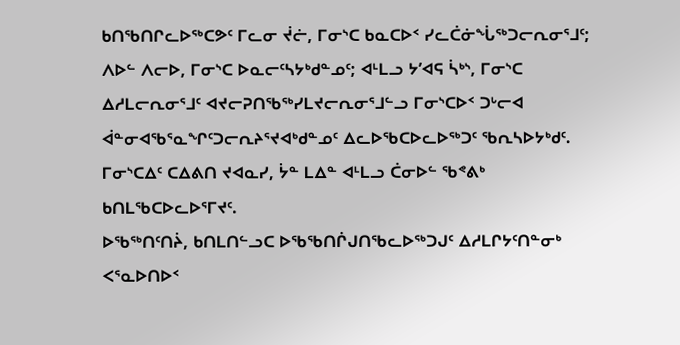ᑲᑎᖃᑎᒋᓚᐅᖅᑕᕗᑦ ᒥᓚᓂ ᔫᓖ, ᒥᓂᔅᑕ ᑲᓇᑕᐅᑉ ᓯᓚᑖᓃᖔᖅᑐᓕᕆᓂᕐᒧᑦ; ᐱᐅᓪ ᐱᓕᐅ, ᒥᓂᔅᑕ ᐅᓇᓕᑦᓴᔭᒃᑯᓐᓄᑦ; ᐊᒻᒪᓗ ᔭ’ᐊᕋ ᓵᒃᔅ, ᒥᓂᔅᑕ ᐃᓱᒪᓕᕆᓂᕐᒧᑦ ᐊᔪᓕᕈᑎᖃᖅᓯᒪᔪᓕᕆᓂᕐᒧᓪᓗ ᒥᓂᔅᑕᐅᑉ ᑐᒡᓕᐊ ᐋᓐᓂᐊᖃᕐᓇᖏᑦᑐᓕᕆᔨᕐᔪᐊᒃᑯᓐᓄᑦ ᐃᓚᐅᖃᑕᐅᓚᐅᖅᑐᑦ ᖃᕆᓴᐅᔭᒃᑯᑦ.
ᒥᓂᔅᑕᐃᑦ ᑕᐃᕕᑎ ᔪᐊᓇᓯ, ᔮᓐ ᒪᐃᓐ ᐊᒻᒪᓗ ᑖᓂᐅᓪ ᖃᕝᕕᒃ ᑲᑎᒪᖃᑕᐅᓚᐅᕐᒥᔪᑦ.
ᐅᖃᖅᑎᑦᑎᔩ, ᑲᑎᒪᑎᓪᓗᑕ ᐅᖃᖃᑎᒌᒍᑎᖃᓚᐅᖅᑐᒍᑦ ᐃᓱᒪᒋᔭᑦᑎᓐᓂᒃ ᐸᕐᓇᐅᑎᐅᑉ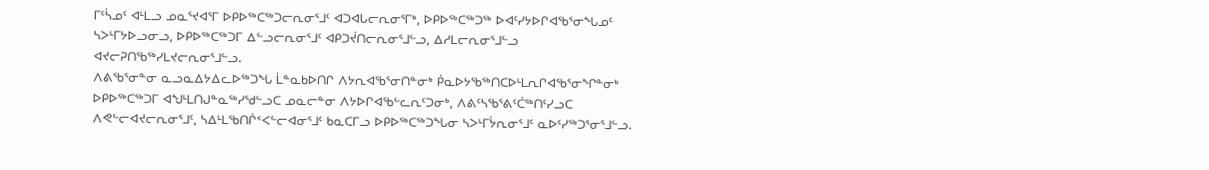ᒥᑦᓵᓄᑦ ᐊᒻᒪᓗ ᓄᓇᕐᔪᐊᕐᒥ ᐅᑭᐅᖅᑕᖅᑐᓕᕆᓂᕐᒧᑦ ᐊᑐᐊᒐᓕᕆᓂᕐᒥᒃ, ᐅᑭᐅᖅᑕᖅᑐᖅ ᐅᐊᑦᓯᔭᐅᒋᐊᖃᕐᓂᖓᓄᑦ ᓴᐳᒻᒥᔭᐅᓗᓂᓗ, ᐅᑭᐅᖅᑕᖅᑐᒥ ᐃᓪᓗᓕᕆᓂᕐᒧᑦ ᐊᑭᑐᔫᑎᓕᕆᓂᕐᒧᓪᓗ, ᐃᓱᒪᓕᕆᓂᕐᒧᓪᓗ ᐊᔪᓕᕈᑎᖃᖅᓯᒪᔪᓕᕆᓂᕐᒧᓪᓗ.
ᐱᕕᖃᕐᓂᓐᓂ ᓇᓗᓇᐃᔭᐃᓚᐅᖅᑐᖓ ᒫᓐᓇᑲᐅᑎᒋ ᐱᔭᕆᐊᖃᕐᓂᑎᓐᓂᒃ ᑮᓇᐅᔭᖃᖅᑎᑕᐅᒻᒪᕆᒋᐊᖃᕐᓂᖏᓐᓂᒃ ᐅᑭᐅᖅᑕᖅᑐᒥ ᐊᖑᒻᒪᑎᒍᓐᓇᖅᓯᖁᓪᓗᑕ ᓄᓇᓕᓐᓂ ᐱᔭᐅᒋᐊᖃᓪᓚᕆᑦᑐᓂᒃ, ᐱᕕᑦᓴᖃᕐᕕᑦᑖᖅᑎᑦᓯᓗᑕ ᐱᕙᓪᓕᐊᔪᓕᕆᓂᕐᒧᑦ, ᓴᐃᒻᒪᖃᑎᒌᑉᐸᓪᓕᐊᓂᕐᒧᑦ ᑲᓇᑕᒥᓗ ᐅᑭᐅᖅᑕᖅᑐᖓᓂ ᓴᐳᒻᒥᔮᕆᓂᕐᒧᑦ ᓇᐅᑦᓯᖅᑐᕐᓂᕐᒧᓪᓗ.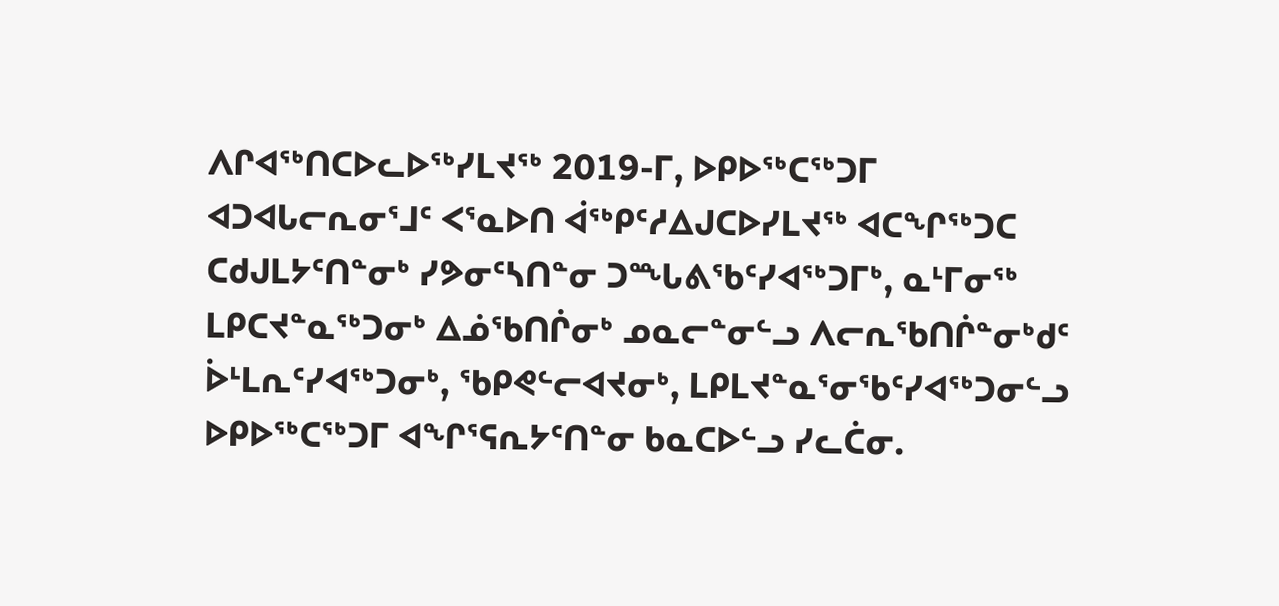ᐱᒋᐊᖅᑎᑕᐅᓚᐅᖅᓯᒪᔪᖅ 2019-ᒥ, ᐅᑭᐅᖅᑕᖅᑐᒥ ᐊᑐᐊᒐᓕᕆᓂᕐᒧᑦ ᐸᕐᓇᐅᑎ ᐋᖅᑭᑦᓱᐃᒍᑕᐅᓯᒪᔪᖅ ᐊᑕᖏᖅᑐᑕ ᑕᑯᒍᒪᔭᑦᑎᓐᓂᒃ ᓯᕗᓂᑦᓴᑎᓐᓂ ᑐᙵᕕᖃᑦᓯᐊᖅᑐᒥᒃ, ᓇᒻᒥᓂᖅ ᒪᑭᑕᔪᓐᓇᖅᑐᓂᒃ ᐃᓅᖃᑎᒌᓂᒃ ᓄᓇᓕᓐᓂᓪᓗ ᐱᓕᕆᖃᑎᒌᓐᓂᒃᑯᑦ ᐆᒻᒪᕆᑦᓯᐊᖅᑐᓂᒃ, ᖃᑭᕙᓪᓕᐊᔪᓂᒃ, ᒪᑭᒪᔪᓐᓇᕐᓂᖃᑦᓯᐊᖅᑐᓂᓪᓗ ᐅᑭᐅᖅᑕᖅᑐᒥ ᐊᖏᕐᕋᕆᔭᑦᑎᓐᓂ ᑲᓇᑕᐅᓪᓗ ᓯᓚᑖᓂ.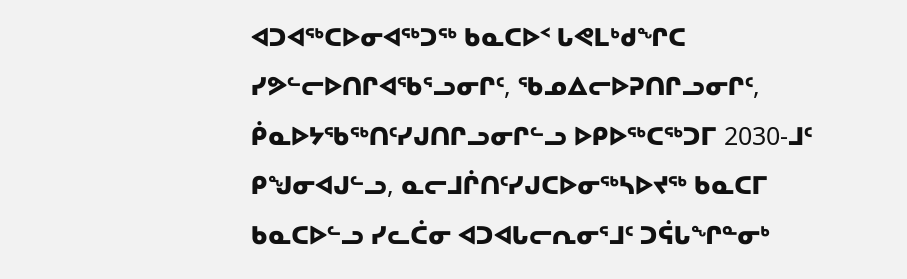ᐊᑐᐊᖅᑕᐅᓂᐊᖅᑐᖅ ᑲᓇᑕᐅᑉ ᒐᕙᒪᒃᑯᖏᑕ ᓯᕗᓪᓕᐅᑎᒋᐊᖃᕐᓗᓂᒋᑦ, ᖃᓄᐃᓕᐅᕈᑎᒋᓗᓂᒋᑦ, ᑮᓇᐅᔭᖃᖅᑎᑦᓯᒍᑎᒋᓗᓂᒋᓪᓗ ᐅᑭᐅᖅᑕᖅᑐᒥ 2030-ᒧᑦ ᑭᖑᓂᐊᒍᓪᓗ, ᓇᓕᒧᒌᑎᑦᓯᒍᑕᐅᓂᖅᓴᐅᔪᖅ ᑲᓇᑕᒥ ᑲᓇᑕᐅᓪᓗ ᓯᓚᑖᓂ ᐊᑐᐊᒐᓕᕆᓂᕐᒧᑦ ᑐᕌᒐᖏᓐᓂᒃ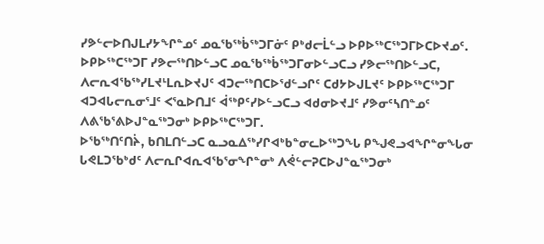ᓯᕗᓪᓕᐅᑎᒍᒪᓯᔭᖏᓐᓄᑦ ᓄᓇᖃᖅᑳᖅᑐᒥᓃᑦ ᑭᒃᑯᓕᒫᓪᓗ ᐅᑭᐅᖅᑕᖅᑐᒥᐅᑕᐅᔪᓄᑦ.
ᐅᑭᐅᖅᑕᖅᑐᒥ ᓯᕗᓕᖅᑎᐅᓪᓗᑕ ᓄᓇᖃᖅᑳᖅᑐᒥᓂᐅᓪᓗᑕᓗ ᓯᕗᓕᖅᑎᐅᓪᓗᑕ, ᐱᓕᕆᐊᖃᖅᓯᒪᔪᒻᒪᕆᐅᔪᒍᑦ ᐊᑐᓕᖅᑎᑕᐅᖁᓪᓗᒋᑦ ᑕᑯᔭᐅᒍᒪᔪᑦ ᐅᑭᐅᖅᑕᖅᑐᒥ ᐊᑐᐊᒐᓕᕆᓂᕐᒧᑦ ᐸᕐᓇᐅᑎᒧᑦ ᐋᖅᑭᑦᓯᐅᓪᓗᑕᓗ ᐊᑯᓂᐅᔪᒧᑦ ᓯᕗᓂᑦᓴᑎᓐᓄᑦ ᐱᕕᖃᕐᕕᐅᒍᓐᓇᖅᑐᓂᒃ ᐅᑭᐅᖅᑕᖅᑐᒥ.
ᐅᖃᖅᑎᑦᑎᔩ, ᑲᑎᒪᑎᓪᓗᑕ ᓇᓗᓇᐃᖅᓯᒋᐊᒃᑲᓐᓂᓚᐅᖅᑐᖓ ᑭᖑᕙᓗᐊᖏᓐᓂᖓᓂ ᒐᕙᒪᑐᖃᒃᑯᑦ ᐱᓕᕆᒋᐊᕆᐊᖃᕐᓂᖏᓐᓂᒃ ᐱᕚᓪᓕᕈᑕᐅᒍᓐᓇᖅᑐᓂᒃ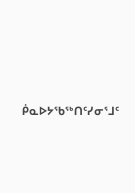ᑮᓇᐅᔭᖃᖅᑎᑦᓯᓂᕐᒧᑦ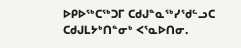ᐅᑭᐅᖅᑕᖅᑐᒥ ᑕᑯᒍᓐᓇᖅᓯᖁᓪᓗᑕ ᑕᑯᒍᒪᔭᒃᑎᓐᓂᒃ ᐸᕐᓇᐅᑎᓂ.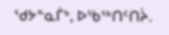ᖁᔭᓐᓇᒦᒃ, ᐅᖃᖅᑎᑦᑎᔩ.